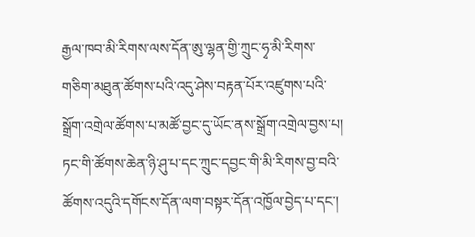རྒྱལ་ཁབ་མི་རིགས་ལས་དོན་ཨུ་ལྷན་གྱི་ཀྲུང་ཧྭ་མི་རིགས་གཅིག་མཐུན་ཚོགས་པའི་འདུ་ཤེས་བརྟན་པོར་འཛུགས་པའི་སྒྲོག་འགྲེལ་ཚོགས་པ་མཚོ་བྱང་དུ་ཡོང་ནས་སྒྲོག་འགྲེལ་བྱས་པ།
ཏང་གི་ཚོགས་ཆེན་ཉི་ཤུ་པ་དང་ཀྲུང་དབྱང་གི་མི་རིགས་བྱ་བའི་ཚོགས་འདུའི་དགོངས་དོན་ལག་བསྟར་དོན་འཁྱོལ་བྱེད་པ་དང་།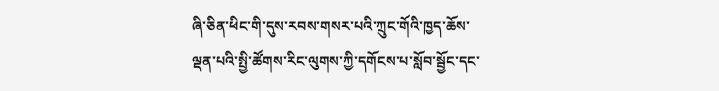ཞི་ཅིན་ཕིང་གི་དུས་རབས་གསར་པའི་ཀྲུང་གོའི་ཁྱད་ཆོས་ལྡན་པའི་སྤྱི་ཚོགས་རིང་ལུགས་ཀྱི་དགོངས་པ་སློབ་སྦྱོང་དང་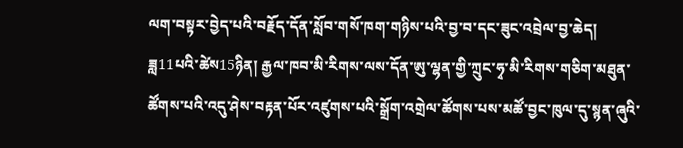ལག་བསྟར་བྱེད་པའི་བརྗོད་དོན་སློབ་གསོ་ཁག་གཉིས་པའི་བྱ་བ་དང་ཟུང་འབྲེལ་བྱ་ཆེད། ཟླ11པའི་ཚེས15ཉིན། རྒྱལ་ཁབ་མི་རིགས་ལས་དོན་ཨུ་ལྷན་གྱི་ཀྲུང་ཧྭ་མི་རིགས་གཅིག་མཐུན་ཚོགས་པའི་འདུ་ཤེས་བརྟན་པོར་འཛུགས་པའི་སྒྲོག་འགྲེལ་ཚོགས་པས་མཚོ་བྱང་ཁུལ་དུ་སྙན་ཞུའི་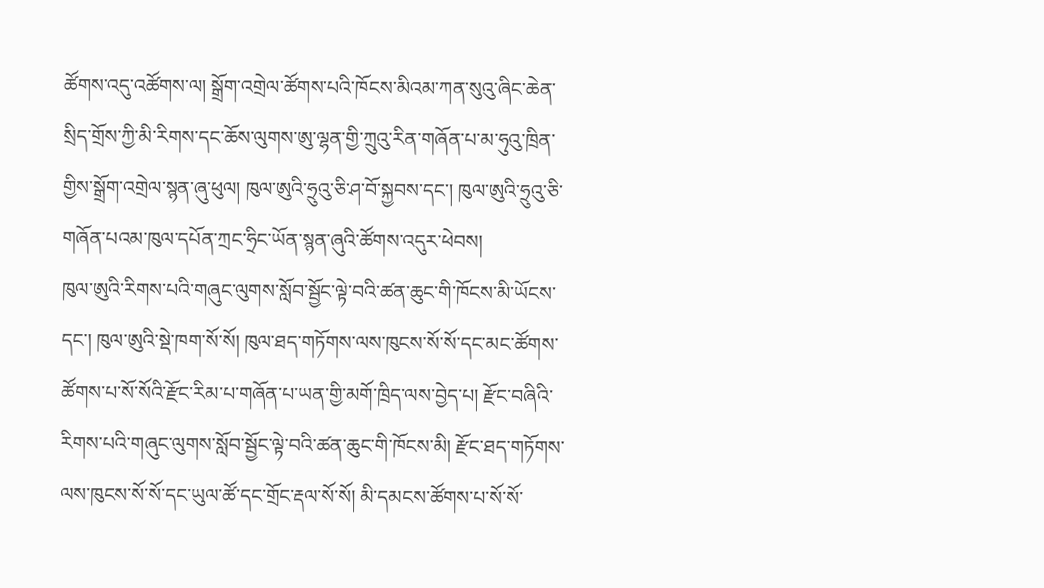ཚོགས་འདུ་འཚོགས་ལ། སྒྲོག་འགྲེལ་ཚོགས་པའི་ཁོངས་མིའམ་ཀན་སུའུ་ཞིང་ཆེན་སྲིད་གྲོས་ཀྱི་མི་རིགས་དང་ཆོས་ལུགས་ཨུ་ལྷན་གྱི་ཀྲུའུ་རིན་གཞོན་པ་མ་ཧུའུ་ཁྲིན་གྱིས་སྒྲོག་འགྲེལ་སྙན་ཞུ་ཕུལ། ཁུལ་ཨུའི་ཧྲུའུ་ཅི་ཤ་བོ་སྐྱབས་དང་། ཁུལ་ཨུའི་ཧྲུའུ་ཅི་གཞོན་པའམ་ཁུལ་དཔོན་ཀྲང་ཧྲིང་ཡོན་སྙན་ཞུའི་ཚོགས་འདུར་ཕེབས།
ཁུལ་ཨུའི་རིགས་པའི་གཞུང་ལུགས་སློབ་སྦྱོང་ལྟེ་བའི་ཚན་ཆུང་གི་ཁོངས་མི་ཡོངས་དང་། ཁུལ་ཨུའི་སྡེ་ཁག་སོ་སོ། ཁུལ་ཐད་གཏོགས་ལས་ཁུངས་སོ་སོ་དང་མང་ཚོགས་ཚོགས་པ་སོ་སོའི་རྫོང་རིམ་པ་གཞོན་པ་ཡན་གྱི་མགོ་ཁྲིད་ལས་བྱེད་པ། རྫོང་བཞིའི་རིགས་པའི་གཞུང་ལུགས་སློབ་སྦྱོང་ལྟེ་བའི་ཚན་ཆུང་གི་ཁོངས་མི། རྫོང་ཐད་གཏོགས་ལས་ཁུངས་སོ་སོ་དང་ཡུལ་ཚོ་དང་གྲོང་རྡལ་སོ་སོ། མི་དམངས་ཚོགས་པ་སོ་སོ་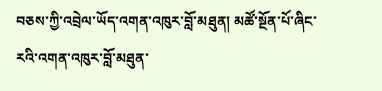བཅས་ཀྱི་འབྲེལ་ཡོད་འགན་འཁུར་བློ་མཐུན། མཚོ་སྔོན་པོ་ཞིང་རའི་འགན་འཁུར་བློ་མཐུན་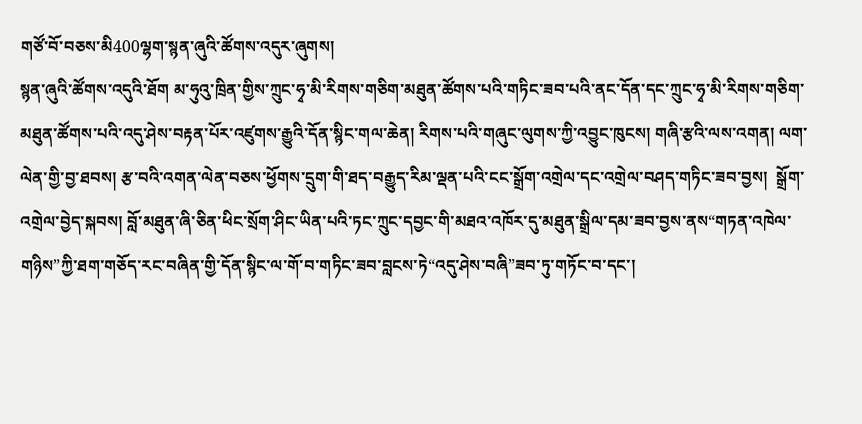གཙོ་བོ་བཅས་མི400ལྷག་སྙན་ཞུའི་ཚོགས་འདུར་ཞུགས།
སྙན་ཞུའི་ཚོགས་འདུའི་ཐོག མ་ཧུའུ་ཁྲིན་གྱིས་ཀྲུང་ཧྭ་མི་རིགས་གཅིག་མཐུན་ཚོགས་པའི་གཏིང་ཟབ་པའི་ནང་དོན་དང་ཀྲུང་ཧྭ་མི་རིགས་གཅིག་མཐུན་ཚོགས་པའི་འདུ་ཤེས་བརྟན་པོར་འཛུགས་རྒྱུའི་དོན་སྙིང་གལ་ཆེན། རིགས་པའི་གཞུང་ལུགས་ཀྱི་འབྱུང་ཁུངས། གཞི་རྩའི་ལས་འགན། ལག་ལེན་གྱི་བྱ་ཐབས། རྩ་བའི་འགན་ལེན་བཅས་ཕྱོགས་དྲུག་གི་ཐད་བརྒྱུད་རིམ་ལྡན་པའི་ངང་སྒྲོག་འགྲེལ་དང་འགྲེལ་བཤད་གཏིང་ཟབ་བྱས།  སྒྲོག་འགྲེལ་བྱེད་སྐབས། བློ་མཐུན་ཞི་ཅིན་ཕིང་སྲོག་ཤིང་ཡིན་པའི་ཏང་ཀྲུང་དབྱང་གི་མཐའ་འཁོར་དུ་མཐུན་སྒྲིལ་དམ་ཟབ་བྱས་ནས“གཏན་འཁེལ་གཉིས”ཀྱི་ཐག་གཅོད་རང་བཞིན་གྱི་དོན་སྙིང་ལ་གོ་བ་གཏིང་ཟབ་བླངས་ཏེ“འདུ་ཤེས་བཞི”ཟབ་ཏུ་གཏོང་བ་དང་།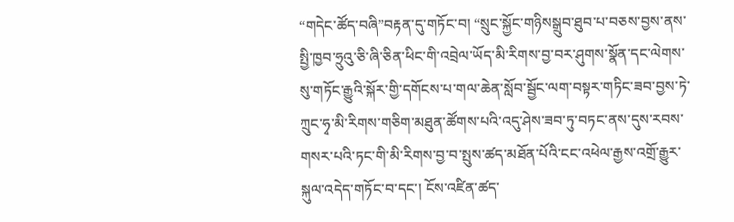“གདེང་ཚོད་བཞི”བརྟན་དུ་གཏོང་བ། “སྲུང་སྐྱོང་གཉིསསྒྲུབ་ཐུབ་པ་བཅས་བྱས་ནས་སྤྱི་ཁྱབ་ཧྲུའུ་ཅི་ཞི་ཅིན་ཕིང་གི་འབྲེལ་ཡོད་མི་རིགས་བྱ་བར་ཤུགས་སྣོན་དང་ལེགས་སུ་གཏོང་རྒྱུའི་སྐོར་གྱི་དགོངས་པ་གལ་ཆེན་སློབ་སྦྱོང་ལག་བསྟར་གཏིང་ཟབ་བྱས་ཏེ་ཀྲུང་ཧྭ་མི་རིགས་གཅིག་མཐུན་ཚོགས་པའི་འདུ་ཤེས་ཟབ་ཏུ་བཏང་ནས་དུས་རབས་གསར་པའི་ཏང་གི་མི་རིགས་བྱ་བ་སྤུས་ཚད་མཐོན་པོའི་ངང་འཕེལ་རྒྱས་འགྲོ་རྒྱུར་སྐུལ་འདེད་གཏོང་བ་དང་། ངོས་འཛིན་ཚད་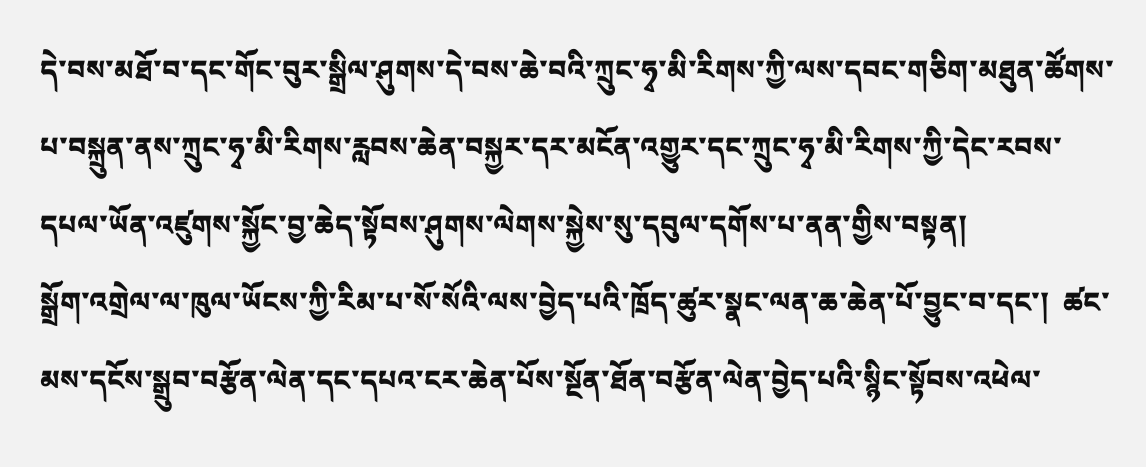དེ་བས་མཐོ་བ་དང་གོང་བུར་སྒྲིལ་ཤུགས་དེ་བས་ཆེ་བའི་ཀྲུང་ཧྭ་མི་རིགས་ཀྱི་ལས་དབང་གཅིག་མཐུན་ཚོགས་པ་བསྐྲུན་ནས་ཀྲུང་ཧྭ་མི་རིགས་རླབས་ཆེན་བསྐྱར་དར་མངོན་འགྱུར་དང་ཀྲུང་ཧྭ་མི་རིགས་ཀྱི་དེང་རབས་དཔལ་ཡོན་འཛུགས་སྐྱོང་བྱ་ཆེད་སྟོབས་ཤུགས་ལེགས་སྐྱེས་སུ་དབུལ་དགོས་པ་ནན་གྱིས་བསྟན།
སྒྲོག་འགྲེལ་ལ་ཁུལ་ཡོངས་ཀྱི་རིམ་པ་སོ་སོའི་ལས་བྱེད་པའི་ཁྲོད་ཚུར་སྣང་ལན་ཆ་ཆེན་པོ་བྱུང་བ་དང་།  ཚང་མས་དངོས་སྒྲུབ་བརྩོན་ལེན་དང་དཔའ་ངར་ཆེན་པོས་སྔོན་ཐོན་བརྩོན་ལེན་བྱེད་པའི་སྙིང་སྟོབས་འཕེལ་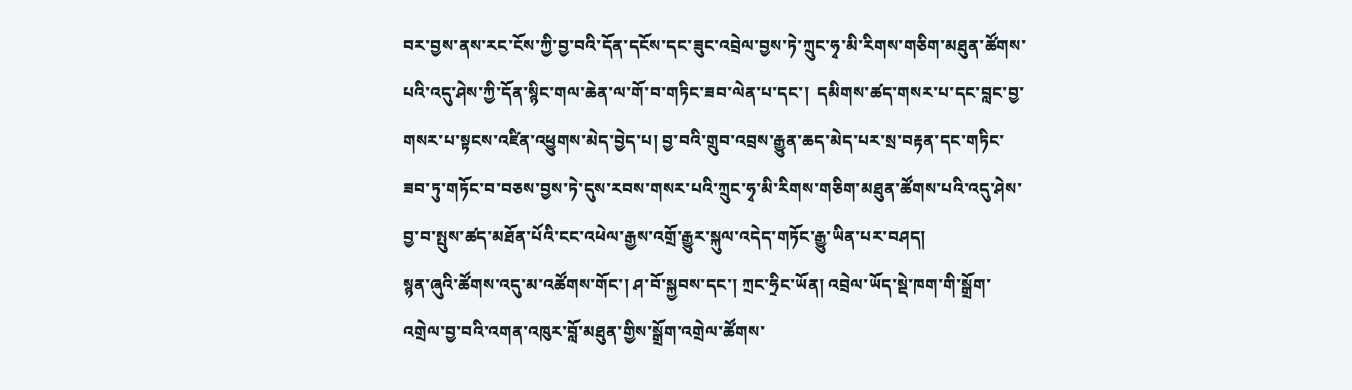བར་བྱས་ནས་རང་ངོས་ཀྱི་བྱ་བའི་དོན་དངོས་དང་ཟུང་འབྲེལ་བྱས་ཏེ་ཀྲུང་ཧྭ་མི་རིགས་གཅིག་མཐུན་ཚོགས་པའི་འདུ་ཤེས་ཀྱི་དོན་སྙིང་གལ་ཆེན་ལ་གོ་བ་གཏིང་ཟབ་ལེན་པ་དང་།  དམིགས་ཚད་གསར་པ་དང་བླང་བྱ་གསར་པ་སྟངས་འཛིན་འཕྱུགས་མེད་བྱེད་པ། བྱ་བའི་གྲུབ་འབྲས་རྒྱུན་ཆད་མེད་པར་སྲ་བརྟན་དང་གཏིང་ཟབ་ཏུ་གཏོང་བ་བཅས་བྱས་ཏེ་དུས་རབས་གསར་པའི་ཀྲུང་ཧྭ་མི་རིགས་གཅིག་མཐུན་ཚོགས་པའི་འདུ་ཤེས་བྱ་བ་སྤུས་ཚད་མཐོན་པོའི་ངང་འཕེལ་རྒྱས་འགྲོ་རྒྱུར་སྐུལ་འདེད་གཏོང་རྒྱུ་ཡིན་པར་བཤད།
སྙན་ཞུའི་ཚོགས་འདུ་མ་འཚོགས་གོང་། ཤ་བོ་སྐྱབས་དང་། ཀྲང་ཧྲིང་ཡོན། འབྲེལ་ཡོད་སྡེ་ཁག་གི་སྒྲོག་འགྲེལ་བྱ་བའི་འགན་འཁུར་བློ་མཐུན་གྱིས་སྒྲོག་འགྲེལ་ཚོགས་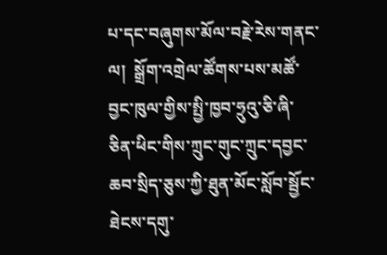པ་དང་བཞུགས་མོལ་བརྗེ་རེས་གནང་ལ།  སྒྲོག་འགྲེལ་ཚོགས་པས་མཚོ་བྱང་ཁུལ་གྱིས་སྤྱི་ཁྱབ་ཧྲུའུ་ཅི་ཞི་ཅིན་ཕིང་གིས་ཀྲུང་གུང་ཀྲུང་དབྱང་ཆབ་སྲིད་ཅུས་ཀྱི་ཐུན་མོང་སློབ་སྦྱོང་ཐེངས་དགུ་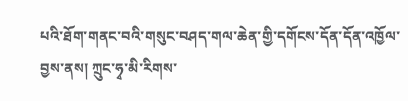པའི་ཐོག་གནང་བའི་གསུང་བཤད་གལ་ཆེན་གྱི་དགོངས་དོན་དོན་འཁྱོལ་བྱས་ནས། ཀྲུང་ཧྭ་མི་རིགས་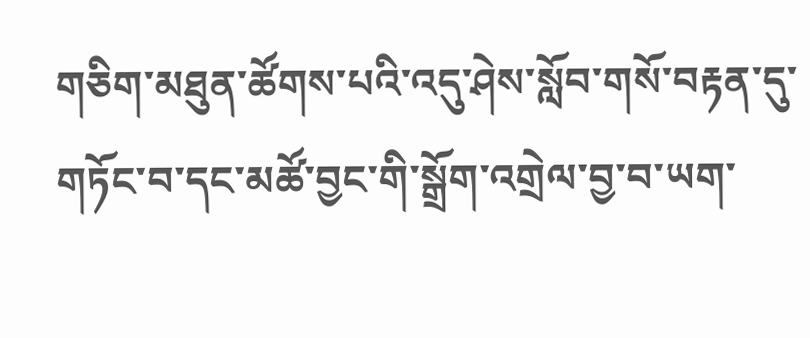གཅིག་མཐུན་ཚོགས་པའི་འདུ་ཤེས་སློབ་གསོ་བརྟན་དུ་གཏོང་བ་དང་མཚོ་བྱང་གི་སྒྲོག་འགྲེལ་བྱ་བ་ཡག་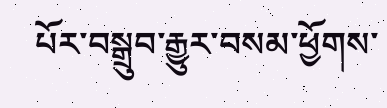པོར་བསྒྲུབ་རྒྱུར་བསམ་ཕྱོགས་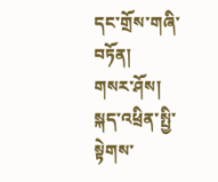དང་གྲོས་གཞི་བཏོན།
གསར་ཤོས།
སྐད་འཕྲིན་སྤྱི་སྟེགས་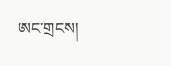ཨང་གྲངས།